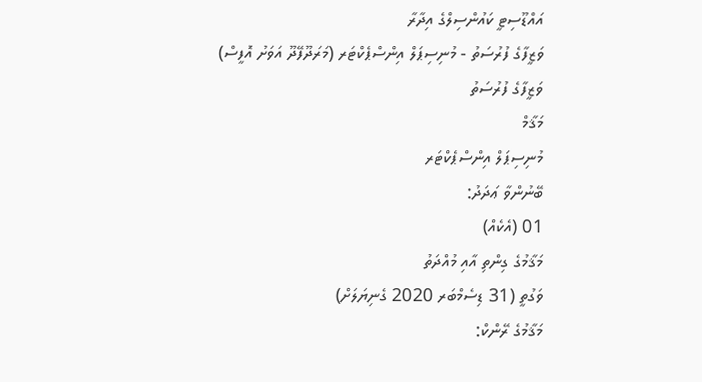އައްޑޫސިޓީ ކައުންސިލްގެ އިދާރާ
ވަޒީފާގެ ފުރުސަތު - މުނިސިޕަލް އިންސްޕެކްޓަރ (މަރަދޫފޭދޫ އަވަށު އޮފީސް)
ވަޒީފާގެ ފުރުސަތު
މަޤާމް
މުނިސިޕަލް އިންސްޕެކްޓަރ
ބޭނުންވާ ޢަދަދު:
01 (އެކެއް)
މަޤާމުގެ ގިންތި އާއި މުއްދަތު
ވަގުތީ (31 ޑިސެމްބަރ 2020 ގެނިޔަލަށް)
މަޤާމުގެ ރޭންކް: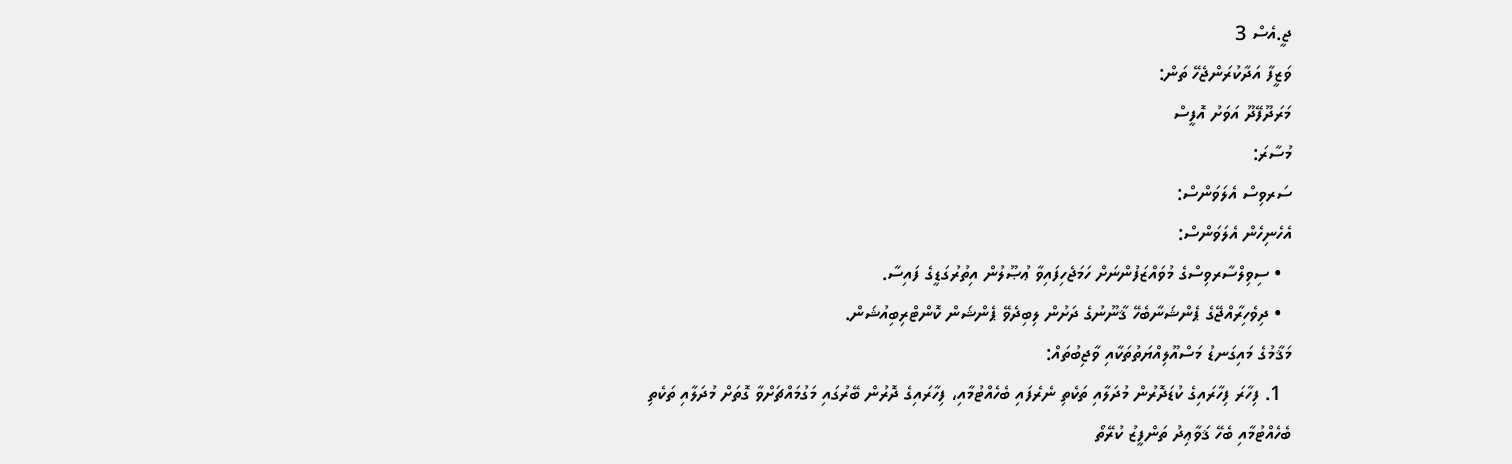ޖީ.އެސް 3
ވަޒީފާ އަދާކުރަންޖެހޭ ތަން:
މަރަދޫފޭދޫ އަވަށު އޮފީސް
މުސާރަ:
ސަރވިސް އެލަވަންސް:
އެހެނިހެން އެލަވަންސް:
  • ސިވިލްސާރވިސްގެ މުވައްޒަފުންނަށް ހަމަޖެހިފައިވާ ޢުޞޫލުން އިތުރުގަޑީގެ ފައިސާ.
  • ދިވެހިރާއްޖޭގެ ޕެންޝަނާބެހޭ ޤާނޫނުގެ ދަށުން ލިބިދެވޭ ޕެންޝަން ކޮންޓްރިބިއުޝަން.
މަޤާމުގެ މައިގަނޑު މަސްއޫލިއްޔަތުތަކާއި ވާޖިބުތައް:
  1. ފިހާރަ ފިހާރައިގެ ކުޑަދޮރުން މުދަލާއި ތަކެތި ނެރެފައި ބެހެއްޓުމާއި، ފިހާރައިގެ ދޮރުން ބޭރުގައި މަގުމައްޗަށްވާ ގޮތަށް މުދަލާއި ތަކެތި ބެހެއްޓުމާއި ބެހޭ ޤަވާޢިދު ތަންފީޒު ކުރޭތޯ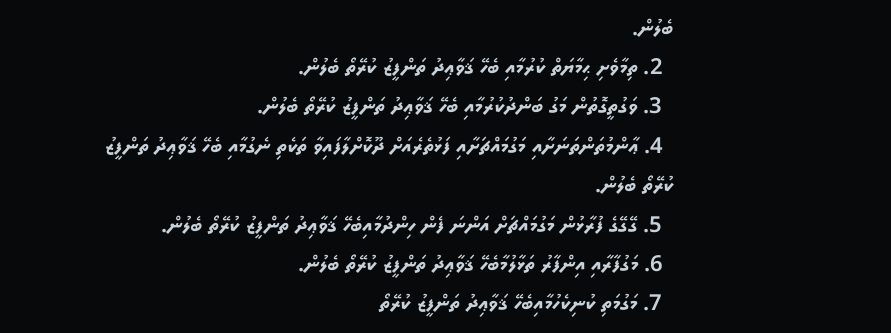ބެލުން.
  2. ތިމާވެށި ޙިމާޔަތް ކުރުމާއި ބެހޭ ޤަވާޢިދު ތަންފީޒު ކުރޭތޯ ބެލުން.
  3. ވަގުތީގޮތުން މަގު ބަންދުކުރުމާއި ބެހޭ ޤަވާޢިދު ތަންފީޒު ކުރޭތޯ ބެލުން.
  4. ޢާންމުތަންތަނަށާއި މަގުމައްޗަށާއި ފަޅުތެރެއަށް ދޫކޮށްލާފައިވާ ތަކެތި ނެގުމާއި ބެހޭ ޤަވާޢިދު ތަންފީޒު ކުރޭތޯ ބެލުން.
  5. ގޭގޭގެ ފުރާޅުން މަގުމައްޗަށް އަންނަ ފެން ހިންދުމާއިބެހޭ ޤަވާޢިދު ތަންފީޒު ކުރޭތޯ ބެލުން.
  6. މަގުފާރާއި އިންފާރު ތަޅާލުމާބެހޭ ޤަވާޢިދު ތަންފީޒު ކުރޭތޯ ބެލުން.
  7. މަގުމަތި ކުނިކެހުމާއިބެހޭ ޤަވާޢިދު ތަންފީޒު ކުރޭތޯ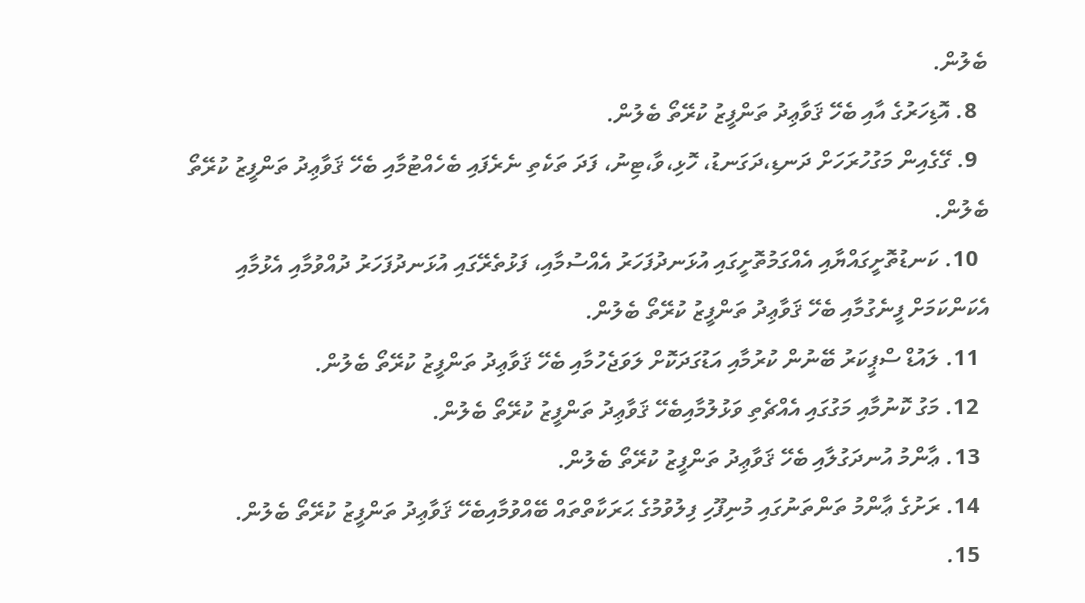ބެލުން.
  8. އޮޑިހަރުގެ އާއި ބެހޭ ޤަވާޢިދު ތަންފީޒު ކުރޭތޯ ބެލުން.
  9. ގޭގެއިން މަގުހުރަހަށް ދަނޑި،ދަގަނޑު، ހޮޅި،ވާ،ޓިނު، ފަދަ ތަކެތި ނެރެފައި ބެހެއްޓުމާއި ބެހޭ ޤަވާޢިދު ތަންފީޒު ކުރޭތޯ ބެލުން.
  10. ކަނޑުތޮށީގައްޔާއި އެއްގަމުތޮށީގައި އުޅަނދުފަހަރު އެއްސުމާއި، ފަޅުތެރޭގައި އުޅަނދުފަހަރު ދުއްވުމާއި އެޅުމާއި އެކަންކަމަށް ފީނެގުމާއި ބެހޭ ޤަވާޢިދު ތަންފީޒު ކުރޭތޯ ބެލުން.
  11. ލައުޑް ސްޕީކަރު ބޭނުން ކުރުމާއި އަޑުގަދަކޮށް ލަވަޖެހުމާއި ބެހޭ ޤަވާޢިދު ތަންފީޒު ކުރޭތޯ ބެލުން.
  12. މަގު ކޮނުމާއި މަގުގައި އެއްޗެތި ވަޅުލުމާއިބެހޭ ޤަވާޢިދު ތަންފީޒު ކުރޭތޯ ބެލުން.
  13. ޢާންމު އުނދަގުލާއި ބެހޭ ޤަވާޢިދު ތަންފީޒު ކުރޭތޯ ބެލުން.
  14. ރަށުގެ ޢާންމު ތަންތަނުގައި މުނިފޫހި ފިލުވުމުގެ ޙަރަކާތްތައް ބޭއްވުމާއިބެހޭ ޤަވާޢިދު ތަންފީޒު ކުރޭތޯ ބެލުން.
  15.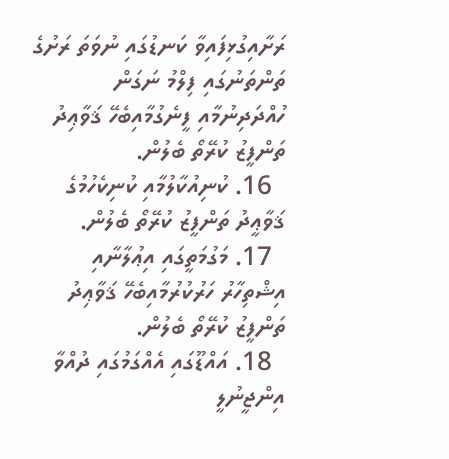ރަށާއިގުޅިފައިވާ ކަނޑުގައި ނުވަތަ ރަށުގެ ތަންތަނުގައި ފިލްމު ނަގަން ހުއްދަދިނުމާއި ފީނެގުމާއިބެހޭ ޤަވާޢިދު ތަންފީޒު ކުރޭތޯ ބެލުން.
  16. ކުނިއުކާލުމާއި ކުނިކެހުމުގެ ޤަވާޢީދު ތަންފީޒު ކުރޭތޯ ބެލުން.
  17. މަގުމަތީގައި އިޢުލާނާއި އިޝްތިހާރު ހަރުކުރުމާއިބެހޭ ޤަވާޢިދު ތަންފީޒު ކުރޭތޯ ބެލުން.
  18. އައްޑޫގައި އެއްގަމުގައި ދުއްވާ އިންޖީނުލީ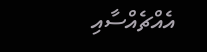އެއްޗެއްސާއި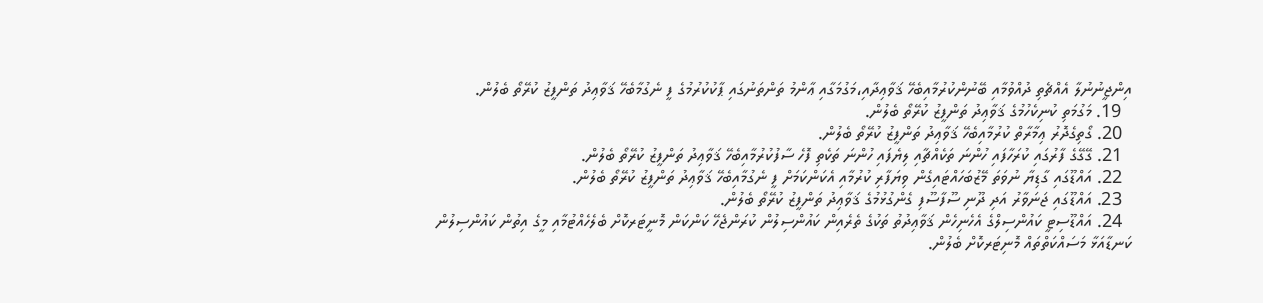އިންޖީނުނުލާ އެއްޗެތި ދުއްވުމާއި ބޭނުންކުރުމާއިބެހޭ ޤަވާޢިދާއި،މަގުމަގާއި ޢާންމު ތަންތަނުގައި ޕާކުކުރުމުގެ ފީ ނެގުމާބެހޭ ޤަވާޢިދު ތަންފީޒު ކުރޭތޯ ބެލުން.
  19. މަގުމަތި ކުނިކެހުމުގެ ޤަވާޢިދު ތަންފީޒު ކުރޭތޯ ބެލުން.
  20. ގޯތިގެދޮރު ޢިމާރާތް ކުރުމާއިބެހޭ ޤަވާޢިދު ތަންފީޒު ކުރޭތޯ ބެލުން.
  21. ގޭގޭގެ ފާރުގައި ކުރަހާފައި ހުންނަ ތަކެއްޗާއި ލިޔެފައި ހުންނަ ތަކެތި ފޮހެ ސާފުކުރުމާއިބެހޭ ޤަވާޢިދު ތަންފީޒު ކުރޭތޯ ބެލުން.
  22. އައްޑޫގައި ގާޑިޔާ ނުވަތަ މޭޒުބަހައްޓައިގެން ވިޔަފާރި ކުރުމާއި އެކަންކަމަށް ފީ ނެގުމާއިބެހޭ ޤަވާޢިދު ތަންފީޒު ކުރޭތޯ ބެލުން.
  23. އައްޑޫގައި ޖަނަވާރު އަދި ދޫނި ސޫފާސޫފި ގެންގުޅުމުގެ ޤަވާޢިދު ތަންފީޒު ކުރޭތޯ ބެލުން.
  24. އައްޑޫސިޓީ ކައުންސިލްގެ އެހެނިހެން ޤަވާޢިދުތު ތަކުގެ ތެރެއިން ކައުންސިލުން ކުރަންޖެހޭ ކަންކަން މޮނީޓަރކޮށް ބެލެހެއްޓުމާއި މީގެ އިތުން ކައުންސިލުން ކަނޑާއަޅާ މަސައްކަތްތައް މޮނިޓަރކޮށް ބެލުން.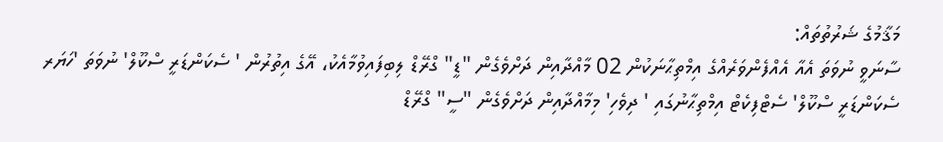މަޤާމުގެ ޝަރުތުތައް:
ސާނަވީ ނުވަތަ އެއާ އެއްފެންވަރެއްގެ އިމްތިޙާނަކުން 02 މާއްދާއިން ދަށްވެގެން "ޑީ" ގްރޭޑް ލިބިފައިވުމާއެކު، އޭގެ އިތުރުން ' ސެކަންޑަރީ ސްކޫލް' ނުވަތަ 'ހަޔަރ ސެކަންޑަރީ ސްކޫލް' ސެޓްފިކެޓް އިމްތިޙާނުގައި ' ދިވެހި' މިމާއްދާއިން ދަށްވެގެން "ސީ" ގްރޭޑް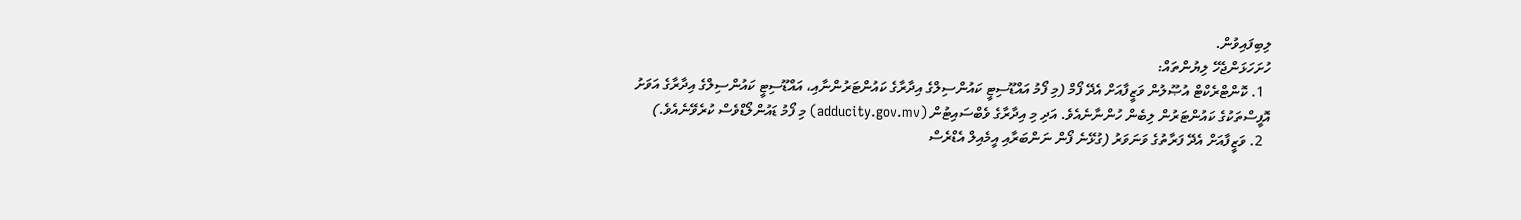ލިބިފައިވުން.
ހުށަހަޅަންޖެހޭ ލިޔުންތައް:
  1. ކޮންޓްރެކްޓް އުޞޫލުން ވަޒީފާއަށް އެދޭ ފޯމް (މި ފޯމު އައްޑޫސިޓީ ކައުންސިލްގެ އިދާރާގެ ކައުންޓަރުންނާއި، އައްޑޫސިޓީ ކައުންސިލްގެ އިދާރާގެ އަވަށު އޮފީސްތަކުގެ ކައުންޓަރުން ލިބެން ހުންނާނެއެވެ. އަދި މި އިދާރާގެ ވެބްސައިޓުން (adducity.gov.mv) މި ފޯމު ޑައުންލޯޑްވެސް ކުރެވޭނެއެވެ.)
  2. ވަޒީފާއަށް އެދޭ ފަރާތުގެ ވަނަވަރު (ގުޅޭނެ ފޯން ނަންބަރާއި އީމެއިލް އެޑްރެސް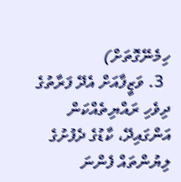ހިމެނޭގޮތަށް)
  3. ވަޒީފާއަށް އެދޭ ފަރާތުގެ ދިވެހި ރައްޔިތެއްކަން އަންގައިދޭ، ކާޑުގެ ދެފުށުގެ ލިޔުންތައް ފެންނަ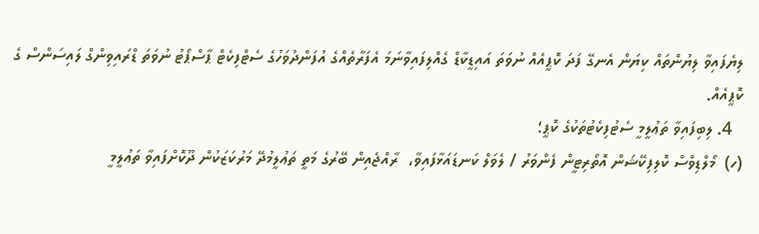ލިޔެފައިވާ ލިޔުންތައް ކިޔަން އެނގޭ ފަދަ ކޮޕީއެއް ނުވަތަ އައިޑީކާޑް ގެއްލިފައިވާނަމަ އެފަރާތެއްގެ އުފަންދުވަހުގެ ސެޓްފިކެޓް ޕާސްޕޯޓު ނުވަތަ ޑްރައިވިންގް ލައިސަންސް ގެ ކޮޕީއެއް.
  4. ލިބިފައިވާ ތަޢުލީމީ ސެޓުފިކެޓުތަކުގެ ކޮޕީ؛
(ހ)  މޯލްޑިވްސް ކޮލިފިކޭޝަން އޮތޯރިޓީން ފެންވަރު / ލެވަލް ކަނޑައަޅާފައިވާ،  ރާއްޖެއިން ބޭރުގެ މަތީ ތަޢުލީމުދޭ މަރުކަޒަކުން ދޫކޮށްފައިވާ ތަޢުލީމީ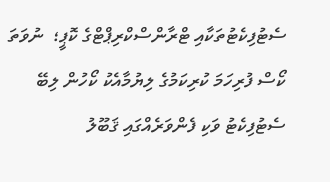ސެޓުފިކެޓުތަކާއި ޓްރާންސްކްރިޕްޓްގެ ކޮޕީ؛  ނުވަތަ ކޯސް ފުރިހަމަ ކުރިކަމުގެ ލިޔުމާއެކު ކޯހުން ލިބޭ ސެޓުފިކެޓު ވަކި ފެންވަރެއްގައި ޤަބޫލު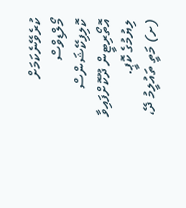ކުރެވޭނެކަމަށް މޯލްޑިވްސް ކޮލިފިކޭޝަންސް އޮތޯރިޓީން ދޫކޮށްފައިވާ ލިޔުމުގެ ކޮޕީ.
(ށ) މަތީ ތައުލީމު ދޭ،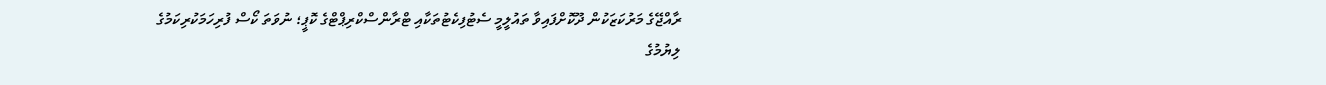ރާއްޖޭގެ މަރުކަޒަކުން ދޫކޮށްފައިވާ ތައުލީމީ ސެޓުފިކެޓުތަކާއި ޓްރާންސްކްރިޕްޓްގެ ކޮޕީ؛ ނުވަތަ ކޯސް ފުރިހަމަކުރިކަމުގެ ލިޔުމުގެ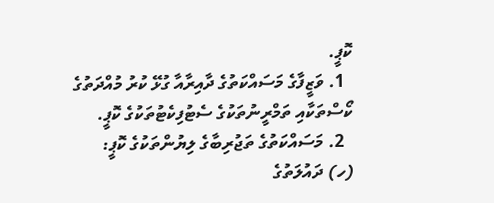ކޮޕީ.
  1. ވަޒީފާގެ މަސައްކަތުގެ ދާއިރާއާ ގުޅޭ ކުރު މުއްދަތުގެ ކޯސްތަކާއި ތަމްރީނުތަކުގެ ސެޓުފިކެޓުތަކުގެ ކޮޕީ.
  2. މަސައްކަތުގެ ތަޖުރިބާގެ ލިޔުންތަކުގެ ކޮޕީ:
(ހ) ދައުލަތުގެ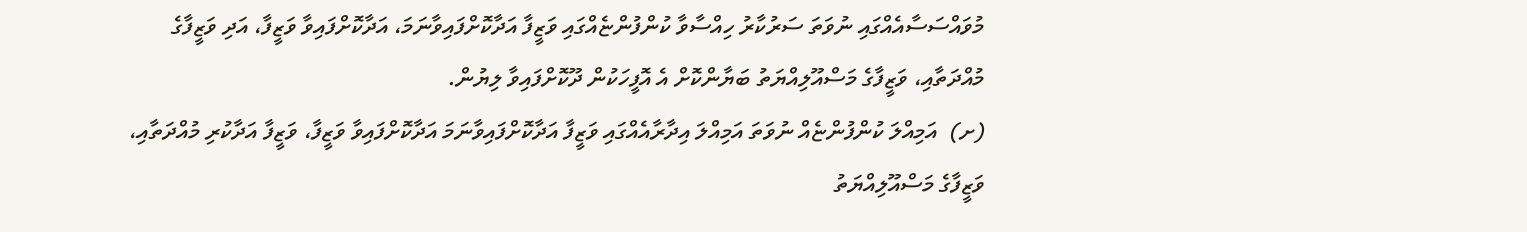މުވައްސަސާއެއްގައި ނުވަތަ ސަރުކާރު ހިއްސާވާ ކުންފުންޏެއްގައި ވަޒީފާ އަދާކޮށްފައިވާނަމަ، އަދާކޮށްފައިވާ ވަޒީފާ، އަދި ވަޒީފާގެ މުއްދަތާއި، ވަޒީފާގެ މަސްއޫލިއްޔަތު ބަޔާންކޮށް އެ އޮފީހަކުން ދޫކޮށްފައިވާ ލިޔުން.
(ށ)  އަމިއްލަ ކުންފުންޏެއް ނުވަތަ އަމިއްލަ އިދާރާއެއްގައި ވަޒީފާ އަދާކޮށްފައިވާނަމަ އަދާކޮށްފައިވާ ވަޒީފާ، ވަޒީފާ އަދާކުރި މުއްދަތާއި، ވަޒީފާގެ މަސްއޫލިއްޔަތު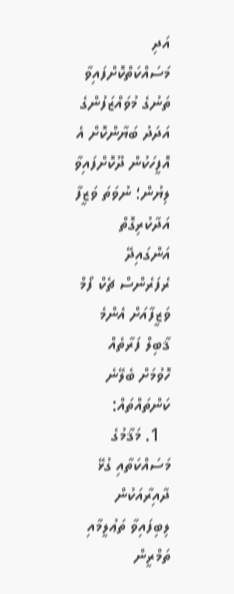އަދި މަސައްކަތްކޮށްފައިވާ ތަނުގެ މުވައްޒަފުންގެ އަދަދު ބަޔާންކޮށް އެ އޮފީހަކުން ދޫކޮށްފައިވާ ލިޔުން؛ ނުވަތަ ވަޒީފާ އަދާކުރިގޮތް އަންގައިދޭ ރެފަރެންސް ޗެކް ފޯމް
ވަޒީފާއަށް އެންމެ ޤާބިލް ފަރާތެއް ހޮވުމަށް ބެލޭނެ ކަންތައްތައް:
  1. މަޤާމުގެ މަސައްކަތާއި ގުޅޭ ދާއިރާއަކުން ލިބިފައިވާ ތަޢުލީމާއި ތަމްރީން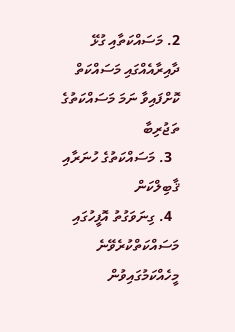2. މަސައްކަތާއި ގުޅޭ ދާއިރާއެއްގައި މަސައްކަތް ކޮށްފައިވާ ނަމަ މަސައްކަތުގެ ތަޖުރިބާ
  3. މަސައްކަތުގެ ހުނަރާއި ޤާބިލްކަން
  4. ގިނަވަގުތު އޮފީހުގައި މަސައްކަތްކުރެވޭނެ މީހެއްކަމުގައިވުން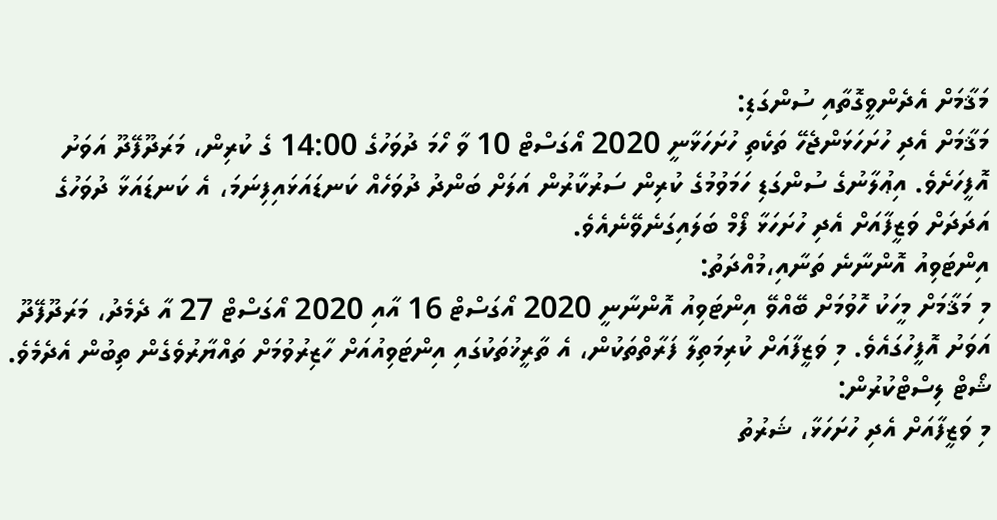މަޤާމަށް އެދެންވީގޮތާއި ސުންގަޑި:
މަޤާމަށް އެދި ހުށަހަޅަންޖެހޭ ތަކެތި ހުށަހަޅާނީ 2020 އޯގަސްޓް 10 ވާ ހޯމަ ދުވަހުގެ 14:00 ގެ ކުރިން، މަރަދޫފޭދޫ އަވަށު އޮފީހަށެވެ. އިޢުލާނުގެ ސުންގަޑި ހަމަވުމުގެ ކުރިން ސަރުކާރުން އަލަށް ބަންދު ދުވަހެއް ކަނޑައަޅައިފިނަމަ، އެ ކަނޑައަޅާ ދުވަހުގެ އަދަދަށް ވަޒީފާއަށް އެދި ހުށަހަޅާ ފޯމް ބަލައިގަނެވޭނެއެވެ.
އިންޓަވިއު އޮންނާނެ ތަނާއި،މުއްދަތު:
މި މަޤާމަށް މީހަކު ހޮވުމަށް ބޭއްވޭ އިންޓަވިއު އޮންނާނީ 2020 އޯގަސްޓް 16 އާއި 2020 އޯގަސްޓް 27 އާ ދެމެދު، މަރަދޫފޭދޫ އަވަށު އޮފީހުގައެވެ. މި ވަޒީފާއަށް ކުރިމަތިލާ ފަރާތްތަކުން، އެ ތާރީޚުތަކުގައި އިންޓަވިއުއަށް ހާޒިރުވުމަށް ތައްޔާރުވެގެން ތިބުން އެދެމެވެ.
ޝޯޓް ލިސްޓްކުރުން:
މި ވަޒީފާއަށް އެދި ހުށަހަޅާ، ޝަރުތު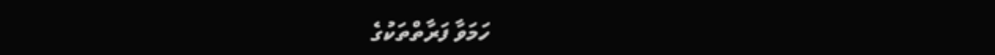ހަމަވާ ފަރާތްތަކުގެ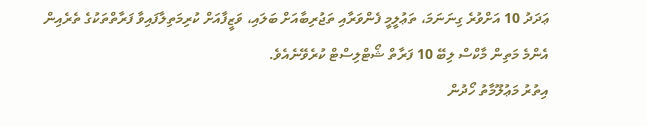ޢަދަދު 10 އަށްވުރެ ގިނަނަމަ، ތަޢުލީމީ ފެންވަރާއި ތަޖުރިބާއަށް ބަލައި، ވަޒީފާއަށް ކުރިމަތިލާފައިވާ ފަރާތްތަކުގެ ތެރެއިން އެންމެ މަތިން މާކްސް ލިބޭ 10 ފަރާތް ޝޯޓްލިސްޓް ކުރެވޭނެއެވެ.
އިތުރު މަޢުލޫމާތު ހޯދުން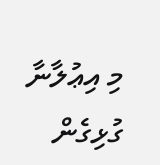މި އިޢުލާނާ ގުޅިގެން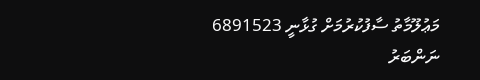މަޢުލޫމާތު ސާފުކުރުމަށް ގުޅާނީ 6891523 ނަންބަރު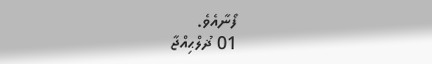ފޯނާއެވެ.
01 ޛުލްޙިއްޖާ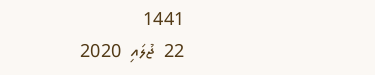1441
22  ޖުލައި  2020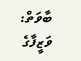ބާވަތް: ވަޒީފާގެ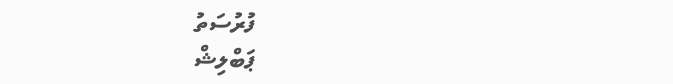ފުރުސަތު
ޕަބްލިޝް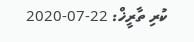ކުރި ތާރީޚް: 22-07-2020